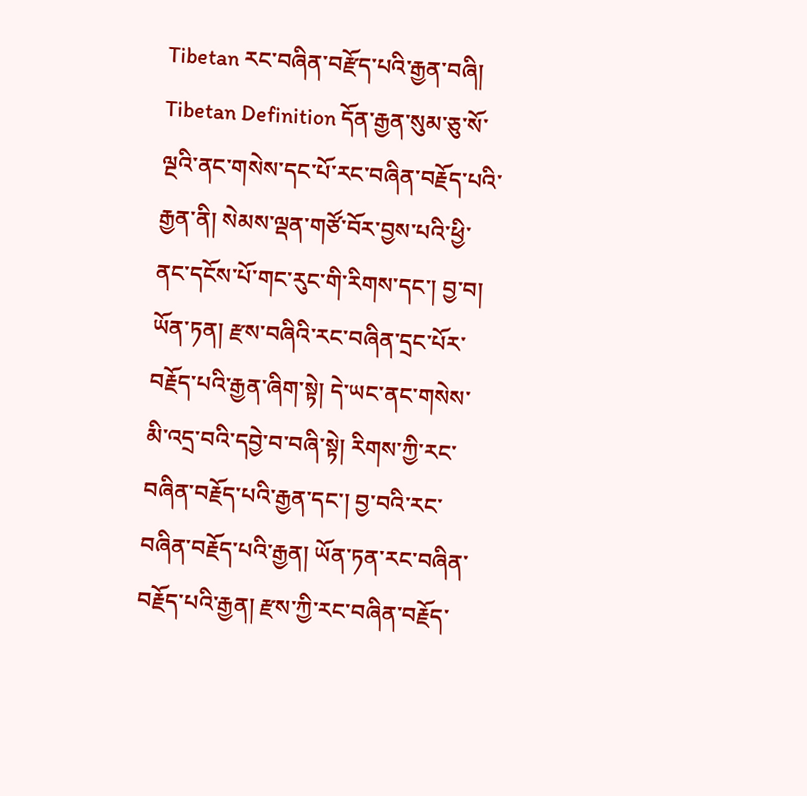Tibetan རང་བཞིན་བརྫོད་པའི་རྒྱན་བཞི།
Tibetan Definition དོན་རྒྱན་སུམ་ཅུ་སོ་ལྔའི་ནང་གསེས་དང་པོ་རང་བཞིན་བརྗོད་པའི་རྒྱན་ནི། སེམས་ལྡན་གཙོ་བོར་བྱས་པའི་ཕྱི་ནང་དངོས་པོ་གང་རུང་གི་རིགས་དང་། བྱ་བ། ཡོན་ཏན། རྫས་བཞིའི་རང་བཞིན་དྲང་པོར་བརྗོད་པའི་རྒྱན་ཞིག་སྟེ། དེ་ཡང་ནང་གསེས་མི་འདྲ་བའི་དབྱེ་བ་བཞི་སྟེ། རིགས་ཀྱི་རང་བཞིན་བརྗོད་པའི་རྒྱན་དང་། བྱ་བའི་རང་བཞིན་བརྗོད་པའི་རྒྱན། ཡོན་ཏན་རང་བཞིན་བརྗོད་པའི་རྒྱན། རྫས་ཀྱི་རང་བཞིན་བརྗོད་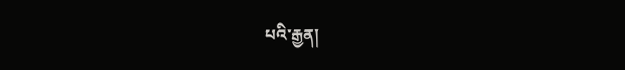པའི་རྒྱན།